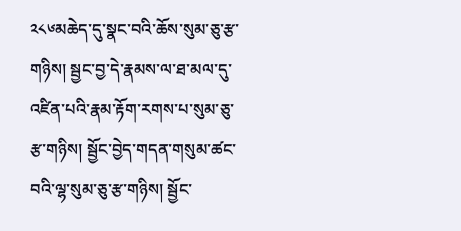༢༨༦མཆེད་དུ་སྣང་བའི་ཆོས་སུམ་ཅུ་རྩ་གཉིས། སྦྱང་བྱ་དེ་རྣམས་ལ་ཐ་མལ་དུ་འཛིན་པའི་རྣམ་རྟོག་རགས་པ་སུམ་ཅུ་རྩ་གཉིས། སྦྱོང་བྱེད་གདན་གསུམ་ཚང་བའི་ལྷ་སུམ་ཅུ་རྩ་གཉིས། སྦྱོང་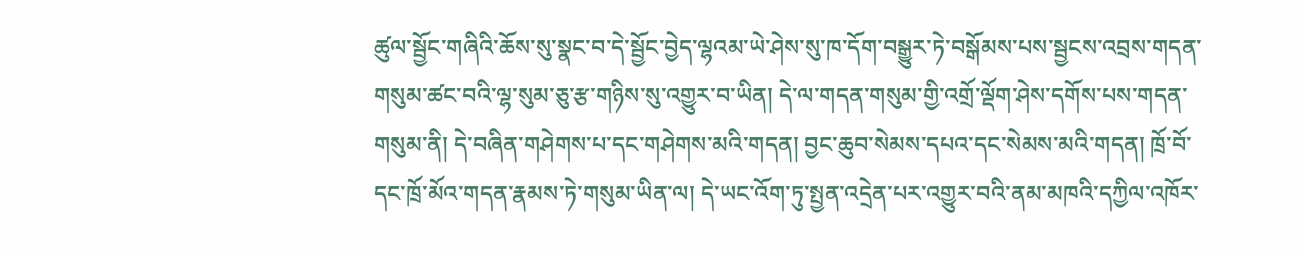ཚུལ་སྦྱོང་གཞིའི་ཆོས་སུ་སྣང་བ་དེ་སྦྱོང་བྱེད་ལྷའམ་ཡེ་ཤེས་སུ་ཁ་དོག་བསྒྱུར་ཏེ་བསྒོམས་པས་སྦྱངས་འབྲས་གདན་གསུམ་ཚང་བའི་ལྷ་སུམ་ཅུ་རྩ་གཉིས་སུ་འགྱུར་བ་ཡིན། དེ་ལ་གདན་གསུམ་གྱི་འགྲོ་ལྡོག་ཤེས་དགོས་པས་གདན་གསུམ་ནི། དེ་བཞིན་གཤེགས་པ་དང་གཤེགས་མའི་གདན། བྱང་ཆུབ་སེམས་དཔའ་དང་སེམས་མའི་གདན། ཁྲོ་བོ་དང་ཁྲོ་མོའ་གདན་རྣམས་ཏེ་གསུམ་ཡིན་ལ། དེ་ཡང་འོག་ཏུ་སྤྱན་འདྲེན་པར་འགྱུར་བའི་ནམ་མཁའི་དཀྱིལ་འཁོར་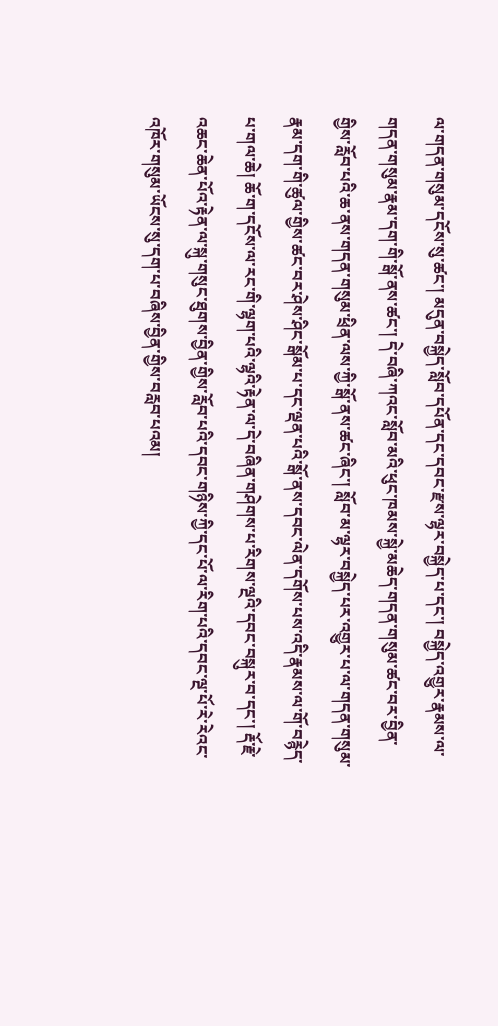ལ་གདན་གསུམ་དངོས་སུ་ཚང་། མདུན་བསྐྱེད་སློབ་དཔོན་དང་དབང་རྫས་ལྷར་བསྐྱེད་པ་དང་། བསྐྱེད་འགྱུར་རྣམས་ལ་གདན་གསུམ་རྣམ་དག་གི་སྒོ་ནས་ཚང་། དེ་བཞི་ཀའང་སློབ་མའི་ཕུང་ཁམས་སྐྱེ་མཆེད་གདན་གསུམ་ཚང་བར་བྱིན་གྱིས་རློབ་པའི་ཆ་ནས་གདན་གསུམ་ཕྲིན་ལས་ཀྱི་སྒོ་ནས་ཚང་ཞིང་། སློབ་མ་ལྷར་བསྐྱེད་པར་འགྱུར་པ་ལ་གདན་གསུམ་རྣམ་དག་གི་ཚུལ་གྱིས་ཚང་བར་ཤེས་ཤིང་སྒོམ་པ་དང་ལྡན་པའི་སྒོ་ནས་དབང་ལེན་དགོས་པས་འདི་རྣམས་ལ་གོ་བརྙེད་པ་གལ་ཆེ། ཆོ་ག་དངོས་ལ་རང་གི་ལྷག་པའི་ལྷའི་རྟེན་ལ་དེ་བཞིན་གཤེགས་པ་རིགས་ལྔའི་དབང་བསྐུར་བ་དང་། རྡོ་རྗེ་འཆང་ཆེན་པོའ་རྟེན་ལ་སྐུ་གསུང་ཐུགས་བྱིན་གྱིས་རློབ་པའི་དབང་གཉིས་ཀྱི་དང་པོ་ལ་རིག་པའི་དབང་ལྔ་པོ་རེ་རེའང་འཁོར་གསུམ་ཡོངས་སུ་དག་པ་བཞིས་བྱིན་གྱིས་བརླབ་པའམ།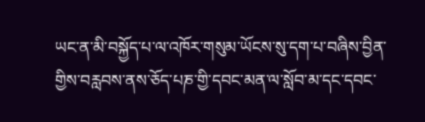ཡང་ན་མི་བསྐྱོད་པ་ལ་འཁོར་གསུམ་ཡོངས་སུ་དག་པ་བཞིས་བྱིན་གྱིས་བརླབས་ནས་ཅོད་པཎ་གྱི་དབང་མན་ལ་སློབ་མ་དང་དབང་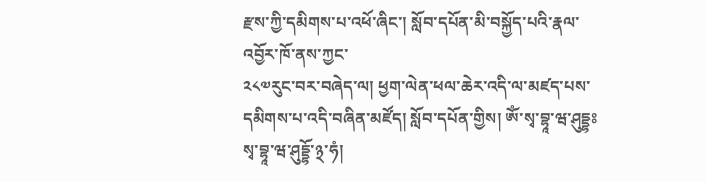རྫས་ཀྱི་དམིགས་པ་འཕོ་ཞིང་། སློབ་དཔོན་མི་བསྐྱོད་པའི་རྣལ་འབྱོར་ཁོ་ནས་ཀྱང་
༢༨༧རུང་བར་བཞེད་ལ། ཕྱག་ལེན་ཕལ་ཆེར་འདི་ལ་མཛད་པས་དམིགས་པ་འདི་བཞིན་མཛོད། སློབ་དཔོན་གྱིས། ༀ་སྭ་བྷཱ་ཝ་ཤུདྡྷཿསྭ་བྷཱ་ཝ་ཤུདྡྷོ་྅་ཧཾ།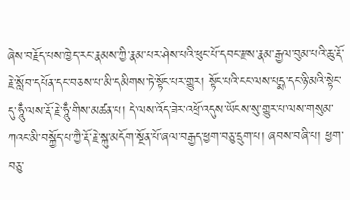ཞེས་བརྗོད་པས་ཁྱེད་རང་རྣམས་ཀྱི་རྣམ་པར་ཤེས་པའི་ཕུང་པོ་དབང་རྫས་རྣམ་རྒྱལ་བུམ་པའི་ཆུ་རྡོ་རྗེ་སློབ་དཔོན་དང་བཅས་པ་མི་དམིགས་ཏེ་སྟོང་པར་གྱུར། སྟོང་པའི་ངང་ལས་པདྨ་དང་ཉི་མའི་སྟེང་དུ་ཧཱུྃ་ལས་རྡོ་རྗེ་ཧཱུྃ་གིས་མཚན་པ། དེ་ལས་འོད་ཟེར་འཕྲོ་འདུས་ཡོངས་སུ་གྱུར་པ་ལས་གསུམ་ཀའང་མི་བསྐྱོད་པ་ཀྱཻ་རྡོ་རྗེ་སྐུ་མདོག་སྔོན་པོ་ཞལ་བརྒྱད་ཕྱག་བཅུ་དྲུག་པ། ཞབས་བཞི་པ། ཕྱག་བཅུ་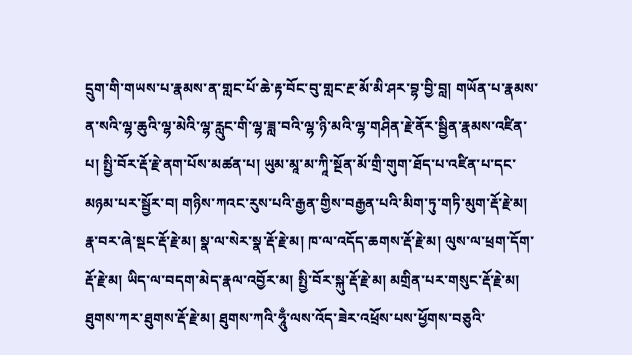དྲུག་གི་གཡས་པ་རྣམས་ན་གླང་པོ་ཆེ་རྟ་བོང་བུ་གླང་རྔ་མོ་མི་ཤར་བྷ་བྱི་བླ། གཡོན་པ་རྣམས་ན་སའི་ལྷ་ཆུའི་ལྷ་མེའི་ལྷ་རླུང་གི་ལྷ་ཟླ་བའི་ལྷ་ཉི་མའི་ལྷ་གཤིན་རྗེ་ནོར་སྦྱིན་རྣམས་འཛིན་པ། སྤྱི་བོར་རྡོ་རྗེ་ནག་པོས་མཚན་པ། ཡུམ་མཱ་མ་ཀཱི་སྔོན་མོ་གྲི་གུག་ཐོད་པ་འཛིན་པ་དང་མཉམ་པར་སྦྱོར་བ། གཉིས་ཀའང་རུས་པའི་རྒྱན་གྱིས་བརྒྱན་པའི་མིག་ཏུ་གཏི་མུག་རྡོ་རྗེ་མ། རྣ་བར་ཞེ་སྡང་རྡོ་རྗེ་མ། སྣ་ལ་སེར་སྣ་རྡོ་རྗེ་མ། ཁ་ལ་འདོད་ཆགས་རྡོ་རྗེ་མ། ལུས་ལ་ཕྲག་དོག་རྡོ་རྗེ་མ། ཡིད་ལ་བདག་མེད་རྣལ་འབྱོར་མ། སྤྱི་བོར་སྐུ་རྡོ་རྗེ་མ། མགྲིན་པར་གསུང་རྡོ་རྗེ་མ། ཐུགས་ཀར་ཐུགས་རྡོ་རྗེ་མ། ཐུགས་ཀའི་ཧཱུྃ་ལས་འོད་ཟེར་འཕྲོས་པས་ཕྱོགས་བཅུའི་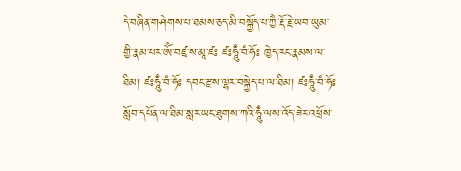དེ་བཞིན་གཤེགས་པ་ཐམས་ཅད་མི་བསྐྱོད་པ་ཀྱཻ་རྡོ་རྗེ་ཡབ་ཡུམ་གྱི་རྣམ་པར་ༀ་བཛྲ་ས་མཱ་ཛཿ ཛཿཧཱུྃ་བཾ་ཧོཿ ཁྱེད་རང་རྣམས་ལ་ཐིམ། ཛཿཧཱུྃ་བཾ་ཧོཿ དབང་རྫས་ལྷར་བསྐྱེད་པ་ལ་ཐིམ། ཛཿཧཱུྃ་བཾ་ཧོཿ སློབ་དཔོན་ལ་ཐིམ་སླར་ཡང་ཐུགས་ཀའི་ཧཱུྃ་ལས་འོད་ཟེར་འཕྲོས་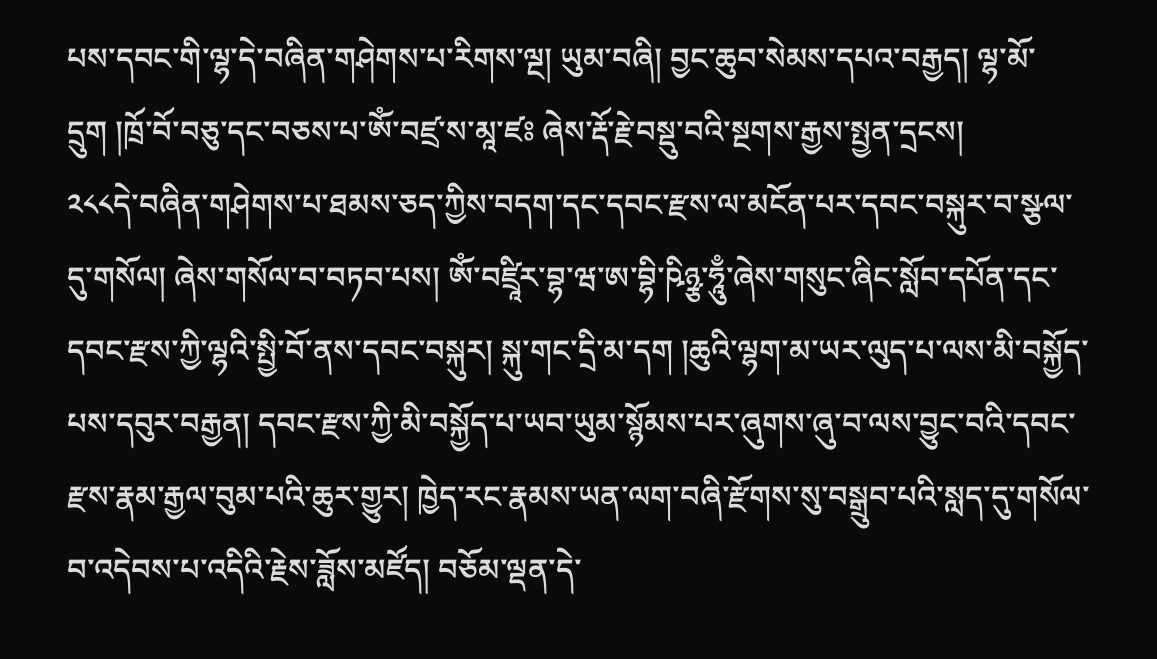པས་དབང་གི་ལྷ་དེ་བཞིན་གཤེགས་པ་རིགས་ལྔ། ཡུམ་བཞི། བྱང་ཆུབ་སེམས་དཔའ་བརྒྱད། ལྷ་མོ་དྲུག །ཁྲོ་བོ་བཅུ་དང་བཅས་པ་ༀ་བཛྲ་ས་མཱ་ཛཿ ཞེས་རྡོ་རྗེ་བསྡུ་བའི་སྔགས་རྒྱས་སྤྱན་དྲངས།
༢༨༨དེ་བཞིན་གཤེགས་པ་ཐམས་ཅད་ཀྱིས་བདག་དང་དབང་རྫས་ལ་མངོན་པར་དབང་བསྐུར་བ་སྩལ་དུ་གསོལ། ཞེས་གསོལ་བ་བཏབ་པས། ༀ་བཛྲཱིར་བྷ་ཝ་ཨ་བྷི་ཥིཉྩ་ཧཱུྃ་ཞེས་གསུང་ཞིང་སློབ་དཔོན་དང་དབང་རྫས་ཀྱི་ལྷའི་སྤྱི་བོ་ནས་དབང་བསྐུར། སྐུ་གང་དྲི་མ་དག །ཆུའི་ལྷག་མ་ཡར་ལུད་པ་ལས་མི་བསྐྱོད་པས་དབུར་བརྒྱན། དབང་རྫས་ཀྱི་མི་བསྐྱོད་པ་ཡབ་ཡུམ་སྙོམས་པར་ཞུགས་ཞུ་བ་ལས་བྱུང་བའི་དབང་རྫས་རྣམ་རྒྱལ་བུམ་པའི་ཆུར་གྱུར། ཁྱེད་རང་རྣམས་ཡན་ལག་བཞི་རྫོགས་སུ་བསྒྲུབ་པའི་སླད་དུ་གསོལ་བ་འདེབས་པ་འདིའི་རྗེས་ཟློས་མཛོད། བཅོམ་ལྡན་དེ་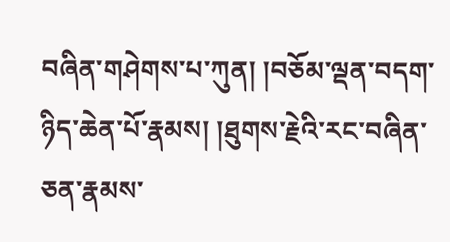བཞིན་གཤེགས་པ་ཀུན། །བཅོམ་ལྡན་བདག་ཉིད་ཆེན་པོ་རྣམས། །ཐུགས་རྗེའི་རང་བཞིན་ཅན་རྣམས་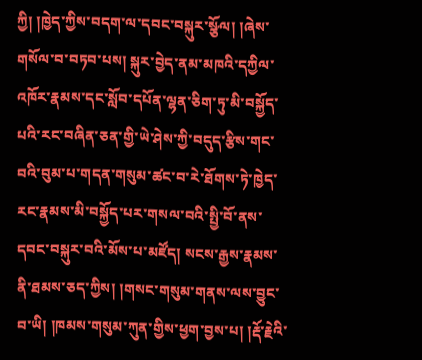ཀྱི། །ཁྱེད་ཀྱིས་བདག་ལ་དབང་བསྐུར་སྩོལ། །ཞེས་གསོལ་བ་བཏབ་པས། སྐུར་བྱེད་ནམ་མཁའི་དཀྱིལ་འཁོར་རྣམས་དང་སློབ་དཔོན་ལྷན་ཅིག་ཏུ་མི་བསྐྱོད་པའི་རང་བཞིན་ཅན་གྱི་ཡེ་ཤེས་ཀྱི་བདུད་རྩིས་གང་བའི་བུམ་པ་གདན་གསུམ་ཚང་བ་རེ་ཐོགས་ཏེ་ཁྱེད་རང་རྣམས་མི་བསྐྱོད་པར་གསལ་བའི་སྤྱི་བོ་ནས་དབང་བསྐུར་བའི་མོས་པ་མཛོད། སངས་རྒྱས་རྣམས་ནི་ཐམས་ཅད་ཀྱིས། །གསང་གསུམ་གནས་ལས་བྱུང་བ་ཡི། །ཁམས་གསུམ་ཀུན་གྱིས་ཕྱག་བྱས་པ། །རྡོ་རྗེའི་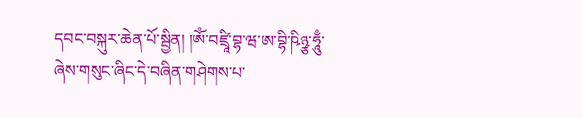དབང་བསྐུར་ཆེན་པོ་སྦྱིན། །ༀ་བཛྲཱི་བྷ་ཝ་ཨ་བྷི་ཥིཉྩ་ཧཱུྃ་ཞེས་གསུང་ཞིང་དེ་བཞིན་གཤེགས་པ་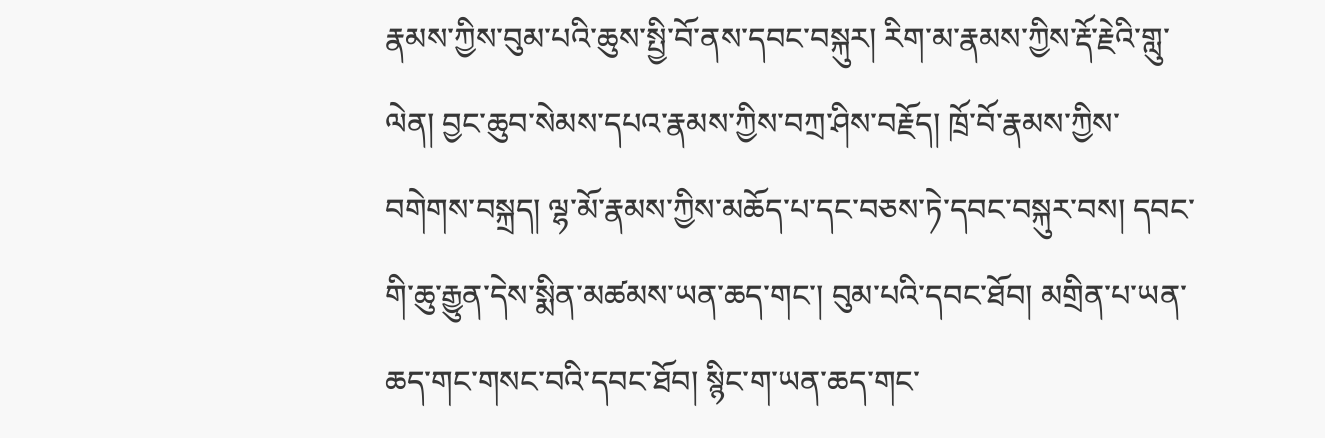རྣམས་ཀྱིས་བུམ་པའི་ཆུས་སྤྱི་བོ་ནས་དབང་བསྐུར། རིག་མ་རྣམས་ཀྱིས་རྡོ་རྗེའི་གླུ་ལེན། བྱང་ཆུབ་སེམས་དཔའ་རྣམས་ཀྱིས་བཀྲ་ཤིས་བརྗོད། ཁྲོ་བོ་རྣམས་ཀྱིས་བགེགས་བསྐྲད། ལྷ་མོ་རྣམས་ཀྱིས་མཆོད་པ་དང་བཅས་ཏེ་དབང་བསྐུར་བས། དབང་གི་ཆུ་རྒྱུན་དེས་སྨིན་མཚམས་ཡན་ཆད་གང་། བུམ་པའི་དབང་ཐོབ། མགྲིན་པ་ཡན་ཆད་གང་གསང་བའི་དབང་ཐོབ། སྙིང་ག་ཡན་ཆད་གང་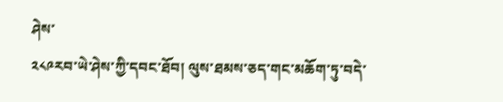ཤེས་
༢༨༩རབ་ཡེ་ཤེས་ཀྱི་དབང་ཐོབ། ལུས་ཐམས་ཅད་གང་མཆོག་ཏུ་བདེ་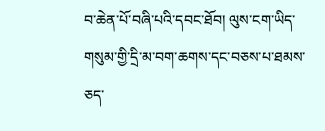བ་ཆེན་པོ་བཞི་པའི་དབང་ཐོབ། ལུས་ངག་ཡིད་གསུམ་གྱི་དྲི་མ་བག་ཆགས་དང་བཅས་པ་ཐམས་ཅད་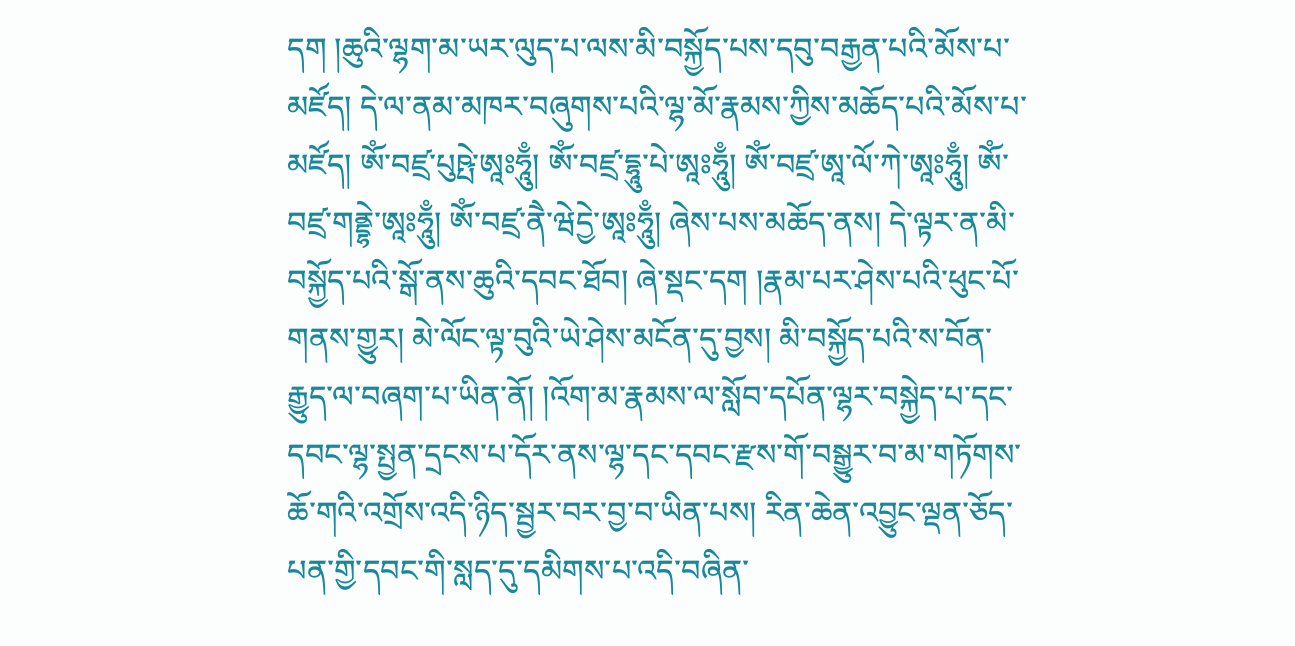དག །ཆུའི་ལྷག་མ་ཡར་ལུད་པ་ལས་མི་བསྐྱོད་པས་དབུ་བརྒྱན་པའི་མོས་པ་མཛོད། དེ་ལ་ནམ་མཁར་བཞུགས་པའི་ལྷ་མོ་རྣམས་ཀྱིས་མཆོད་པའི་མོས་པ་མཛོད། ༀ་བཛྲ་པུཥྤེ་ཨཱཿཧཱུྃ། ༀ་བཛྲ་དྷཱུ་པེ་ཨཱཿཧཱུྃ། ༀ་བཛྲ་ཨཱ་ལོ་ཀེ་ཨཱཿཧཱུྃ། ༀ་བཛྲ་གནྡྷེ་ཨཱཿཧཱུྃ། ༀ་བཛྲ་ནཻ་ཝེདྱེ་ཨཱཿཧཱུྃ། ཞེས་པས་མཆོད་ནས། དེ་ལྟར་ན་མི་བསྐྱོད་པའི་སྒོ་ནས་ཆུའི་དབང་ཐོབ། ཞེ་སྡང་དག །རྣམ་པར་ཤེས་པའི་ཕུང་པོ་གནས་གྱུར། མེ་ལོང་ལྟ་བུའི་ཡེ་ཤེས་མངོན་དུ་བྱས། མི་བསྐྱོད་པའི་ས་བོན་རྒྱུད་ལ་བཞག་པ་ཡིན་ནོ། །འོག་མ་རྣམས་ལ་སློབ་དཔོན་ལྷར་བསྐྱེད་པ་དང་དབང་ལྷ་སྤྱན་དྲངས་པ་དོར་ནས་ལྷ་དང་དབང་རྫས་གོ་བསྒྱུར་བ་མ་གཏོགས་ཆོ་གའི་འགྲོས་འདི་ཉིད་སྦྱར་བར་བྱ་བ་ཡིན་པས། རིན་ཆེན་འབྱུང་ལྡན་ཅོད་པན་གྱི་དབང་གི་སླད་དུ་དམིགས་པ་འདི་བཞིན་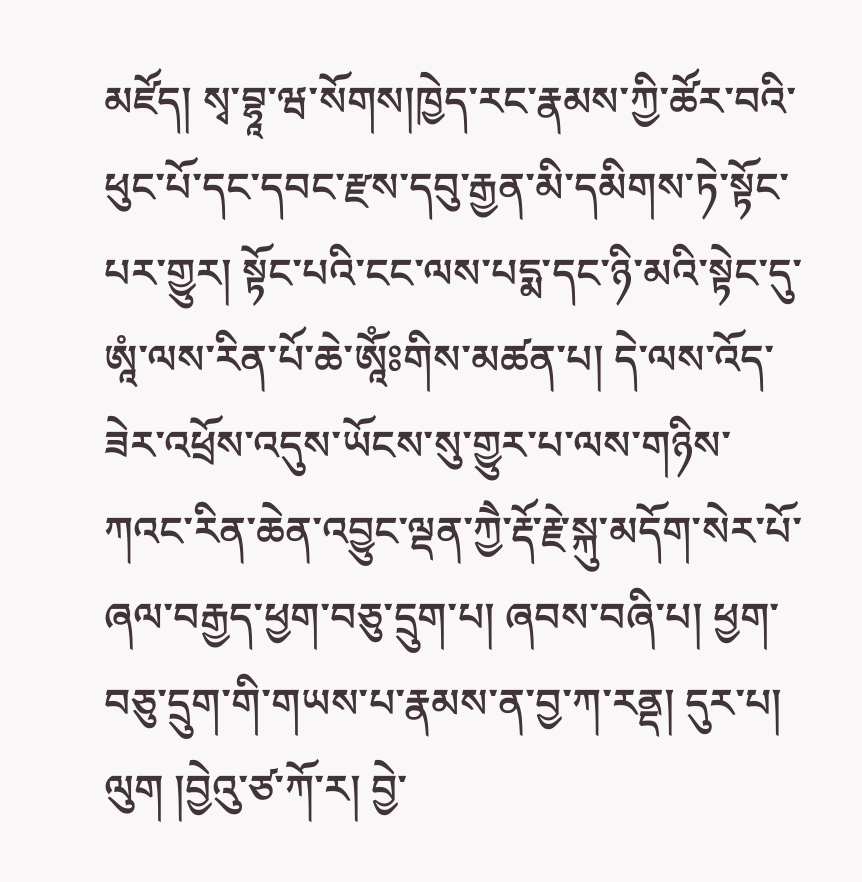མཛོད། སྭ་བྷཱ་ཝ་སོགས།ཁྱེད་རང་རྣམས་ཀྱི་ཚོར་བའི་ཕུང་པོ་དང་དབང་རྫས་དབུ་རྒྱན་མི་དམིགས་ཏེ་སྟོང་པར་གྱུར། སྟོང་པའི་ངང་ལས་པདྨ་དང་ཉི་མའི་སྟེང་དུ་ཨཱཾ་ལས་རིན་པོ་ཆེ་ཨཱོཾཿགིས་མཚན་པ། དེ་ལས་འོད་ཟེར་འཕྲོས་འདུས་ཡོངས་སུ་གྱུར་པ་ལས་གཉིས་ཀའང་རིན་ཆེན་འབྱུང་ལྡན་ཀྱཻ་རྡོ་རྗེ་སྐུ་མདོག་སེར་པོ་ཞལ་བརྒྱད་ཕྱག་བཅུ་དྲུག་པ། ཞབས་བཞི་པ། ཕྱག་བཅུ་དྲུག་གི་གཡས་པ་རྣམས་ན་བྱ་ཀ་རནྡ། དུར་པ། ལུག །བྱེའུ་ཙ་ཀོ་ར། བྱེ་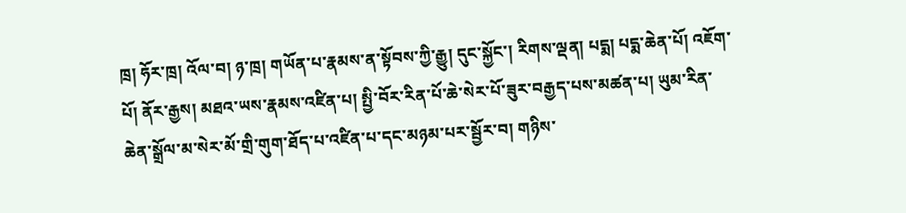ཁྲ། ཧོར་ཁྲ། འོལ་བ། ཉ་ཁྲ། གཡོན་པ་རྣམས་ན་སྟོབས་ཀྱི་རྒྱུ། དུང་སྐྱོང་། རིགས་ལྡན། པདྨ། པདྨ་ཆེན་པོ། འཇོག་པོ། ནོར་རྒྱས། མཐའ་ཡས་རྣམས་འཛིན་པ། སྤྱི་བོར་རིན་པོ་ཆེ་སེར་པོ་ཟུར་བརྒྱད་པས་མཚན་པ། ཡུམ་རིན་ཆེན་སྒྲོལ་མ་སེར་མོ་གྲི་གུག་ཐོད་པ་འཛིན་པ་དང་མཉམ་པར་སྦྱོར་བ། གཉིས་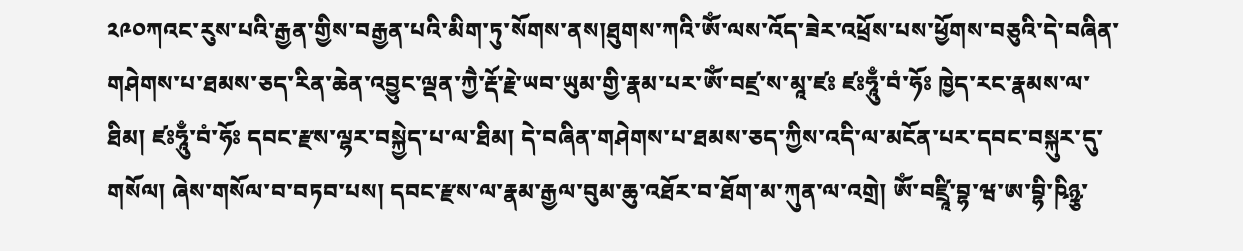༢༩༠ཀའང་རུས་པའི་རྒྱན་གྱིས་བརྒྱན་པའི་མིག་ཏུ་སོགས་ནས།ཐུགས་ཀའི་ༀ་ལས་འོད་ཟེར་འཕྲོས་པས་ཕྱོགས་བཅུའི་དེ་བཞིན་གཤེགས་པ་ཐམས་ཅད་རིན་ཆེན་འབྱུང་ལྡན་ཀྱཻ་རྡོ་རྗེ་ཡབ་ཡུམ་གྱི་རྣམ་པར་ༀ་བཛྲ་ས་མཱ་ཛཿ ཛཿཧཱུྃ་བཾ་ཧོཿ ཁྱེད་རང་རྣམས་ལ་ཐིམ། ཛཿཧཱུྃ་བཾ་ཧོཿ དབང་རྫས་ལྷར་བསྐྱེད་པ་ལ་ཐིམ། དེ་བཞིན་གཤེགས་པ་ཐམས་ཅད་ཀྱིས་འདི་ལ་མངོན་པར་དབང་བསྐུར་དུ་གསོལ། ཞེས་གསོལ་བ་བཏབ་པས། དབང་རྫས་ལ་རྣམ་རྒྱལ་བུམ་ཆུ་འཐོར་བ་ཐོག་མ་ཀུན་ལ་འགྲེ། ༀ་བཛྲཱི་བྷ་ཝ་ཨ་བྷི་ཥིཉྩ་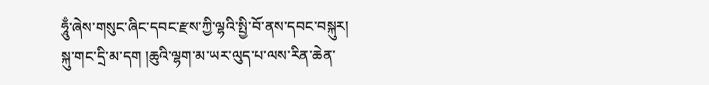ཧཱུྃ་ཞེས་གསུང་ཞིང་དབང་རྫས་ཀྱི་ལྷའི་སྤྱི་བོ་ནས་དབང་བསྐུར། སྐུ་གང་དྲི་མ་དག །ཆུའི་ལྷག་མ་ཡར་ལུད་པ་ལས་རིན་ཆེན་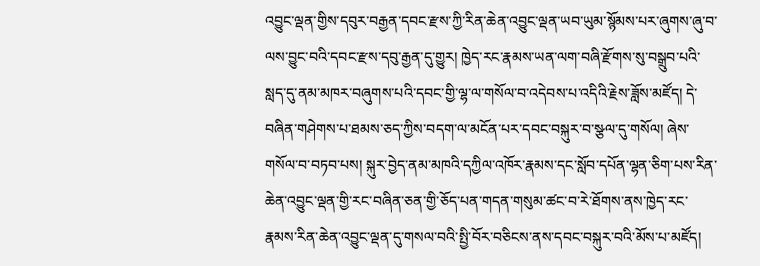འབྱུང་ལྡན་གྱིས་དབུར་བརྒྱན་དབང་རྫས་ཀྱི་རིན་ཆེན་འབྱུང་ལྡན་ཡབ་ཡུམ་སྙོམས་པར་ཞུགས་ཞུ་བ་ལས་བྱུང་བའི་དབང་རྫས་དབུ་རྒྱན་དུ་གྱུར། ཁྱེད་རང་རྣམས་ཡན་ལག་བཞི་རྫོགས་སུ་བསྒྲུབ་པའི་སླད་དུ་ནམ་མཁར་བཞུགས་པའི་དབང་གྱི་ལྷ་ལ་གསོལ་བ་འདེབས་པ་འདིའི་རྗེས་ཟློས་མཛོད། དེ་བཞིན་གཤེགས་པ་ཐམས་ཅད་ཀྱིས་བདག་ལ་མངོན་པར་དབང་བསྐུར་བ་སྩལ་དུ་གསོལ། ཞེས་གསོལ་བ་བཏབ་པས། སྐུར་བྱེད་ནམ་མཁའི་དཀྱིལ་འཁོར་རྣམས་དང་སློབ་དཔོན་ལྷན་ཅིག་པས་རིན་ཆེན་འབྱུང་ལྡན་གྱི་རང་བཞིན་ཅན་གྱི་ཅོད་པན་གདན་གསུམ་ཚང་བ་རེ་ཐོགས་ནས་ཁྱེད་རང་རྣམས་རིན་ཆེན་འབྱུང་ལྡན་དུ་གསལ་བའི་སྤྱི་བོར་བཅིངས་ནས་དབང་བསྐུར་བའི་མོས་པ་མཛོད།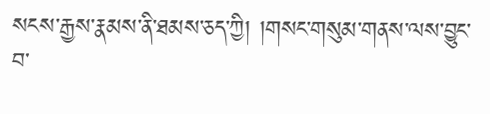སངས་རྒྱས་རྣམས་ནི་ཐམས་ཅད་ཀྱི། །གསང་གསུམ་གནས་ལས་བྱུང་བ་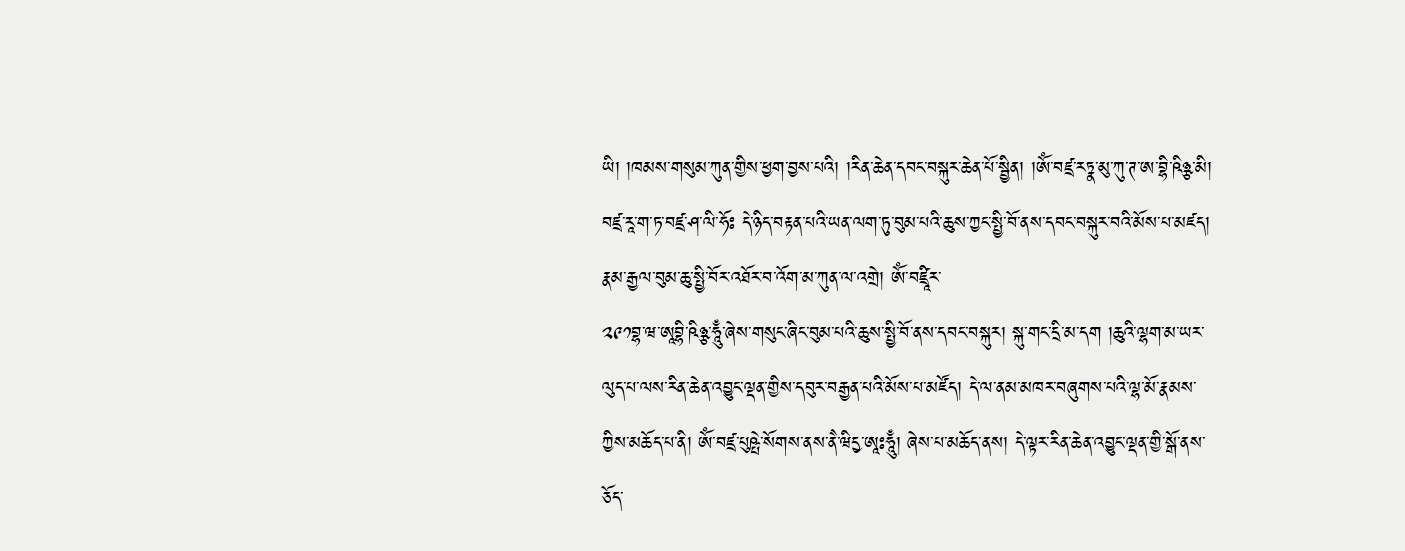ཡི། །ཁམས་གསུམ་ཀུན་གྱིས་ཕྱག་བྱས་པའི། །རིན་ཆེན་དབང་བསྐུར་ཆེན་པོ་སྦྱིན། །ༀ་བཛྲ་རཏྣ་མུ་ཀུ་ཊ་ཨ་བྷི་ཥིཉྩ་མི། བཛྲ་རཱ་ག་ཏ་བཛྲ་ཤ་ལི་ཧོཿ དེ་ཉིད་བརྟན་པའི་ཡན་ལག་ཏུ་བུམ་པའི་ཆུས་ཀྱང་སྤྱི་བོ་ནས་དབང་བསྐུར་བའི་མོས་པ་མཛད། རྣམ་རྒྱལ་བུམ་ཆུ་སྤྱི་བོར་འཐོར་བ་འོག་མ་ཀུན་ལ་འགྲེ། ༀ་བཛྲཱིར་
༢༩༡བྷ་ཝ་ཨཱབྷི་ཥིཉྩ་ཧཱུྃ་ཞེས་གསུང་ཞིང་བུམ་པའི་ཆུས་སྤྱི་བོ་ནས་དབང་བསྐུར། སྐུ་གང་དྲི་མ་དག །ཆུའི་ལྷག་མ་ཡར་ལུད་པ་ལས་རིན་ཆེན་འབྱུང་ལྡན་གྱིས་དབུར་བརྒྱན་པའི་མོས་པ་མཛོད། དེ་ལ་ནམ་མཁར་བཞུགས་པའི་ལྷ་མོ་རྣམས་ཀྱིས་མཆོད་པ་ནི། ༀ་བཛྲ་པུཥྤེ་སོགས་ནས་ནཻ་ཝིདྱ་ཨཱཿཧཱུྃ། ཞེས་པ་མཆོད་ནས། དེ་ལྟར་རིན་ཆེན་འབྱུང་ལྡན་གྱི་སྒོ་ནས་ཅོད་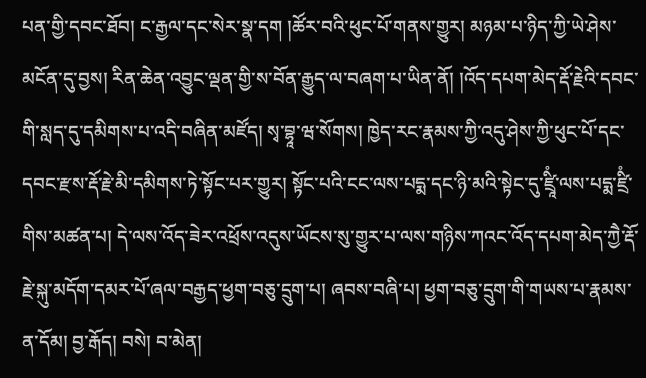པན་གྱི་དབང་ཐོབ། ང་རྒྱལ་དང་སེར་སྣ་དག །ཚོར་བའི་ཕུང་པོ་གནས་གྱུར། མཉམ་པ་ཉིད་ཀྱི་ཡེ་ཤེས་མངོན་དུ་བྱས། རིན་ཆེན་འབྱུང་ལྡན་གྱི་ས་བོན་རྒྱུད་ལ་བཞག་པ་ཡིན་ནོ། །འོད་དཔག་མེད་རྡོ་རྗེའི་དབང་གི་སླད་དུ་དམིགས་པ་འདི་བཞིན་མཛོད། སྭ་བྷཱ་ཝ་སོགས། ཁྱེད་རང་རྣམས་ཀྱི་འདུ་ཤེས་ཀྱི་ཕུང་པོ་དང་དབང་རྫས་རྡོ་རྗེ་མི་དམིགས་ཏེ་སྟོང་པར་གྱུར། སྟོང་པའི་ངང་ལས་པདྨ་དང་ཉི་མའི་སྟེང་དུ་ཛྲཱིཾ་ལས་པདྨ་ཛྲིཾ་གིས་མཚན་པ། དེ་ལས་འོད་ཟེར་འཕྲོས་འདུས་ཡོངས་སུ་གྱུར་པ་ལས་གཉིས་ཀའང་འོད་དཔག་མེད་ཀྱཻ་རྡོ་རྗེ་སྐུ་མདོག་དམར་པོ་ཞལ་བརྒྱད་ཕྱག་བཅུ་དྲུག་པ། ཞབས་བཞི་པ། ཕྱག་བཅུ་དྲུག་གི་གཡས་པ་རྣམས་ན་དོམ། བྱ་རྒོད། བསེ། བ་མེན།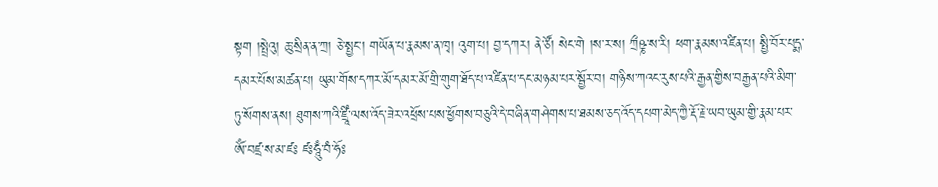སྟག །སྤྲེའུ། ཆུ་སྲིན་ན་ཀྲ། ཅེ་སྤྱང་། གཡོན་པ་རྣམས་ན་ཁྭ། འུག་པ། བྱ་དཀར། ནེ་ཙོ། སེང་གེ །ས་ར་ས། ཀྲྀཥྞ་ས་རི། ཕག་རྣམས་འཛིན་པ། སྤྱི་བོར་པདྨ་དམར་པོས་མཚན་པ། ཡུམ་གོས་དཀར་མོ་དམར་མོ་གྲི་གུག་ཐོད་པ་འཛིན་པ་དང་མཉམ་པར་སྦྱོར་བ། གཉིས་ཀའང་རུས་པའི་རྒྱན་གྱིས་བརྒྱན་པའི་མིག་ཏུ་སོགས་ནས། ཐུགས་ཀའི་ཛྲཱིཾ་ལས་འོད་ཟེར་འཕྲོས་པས་ཕྱོགས་བཅུའི་དེ་བཞིན་གཤེགས་པ་ཐམས་ཅད་འོད་དཔག་མེད་ཀྱཻ་རྡོ་རྗེ་ཡབ་ཡུམ་གྱི་རྣམ་པར་ༀ་བཛྲ་ས་མ་ཛཿ ཛཿཧཱུྃ་བཾ་ཧོཿ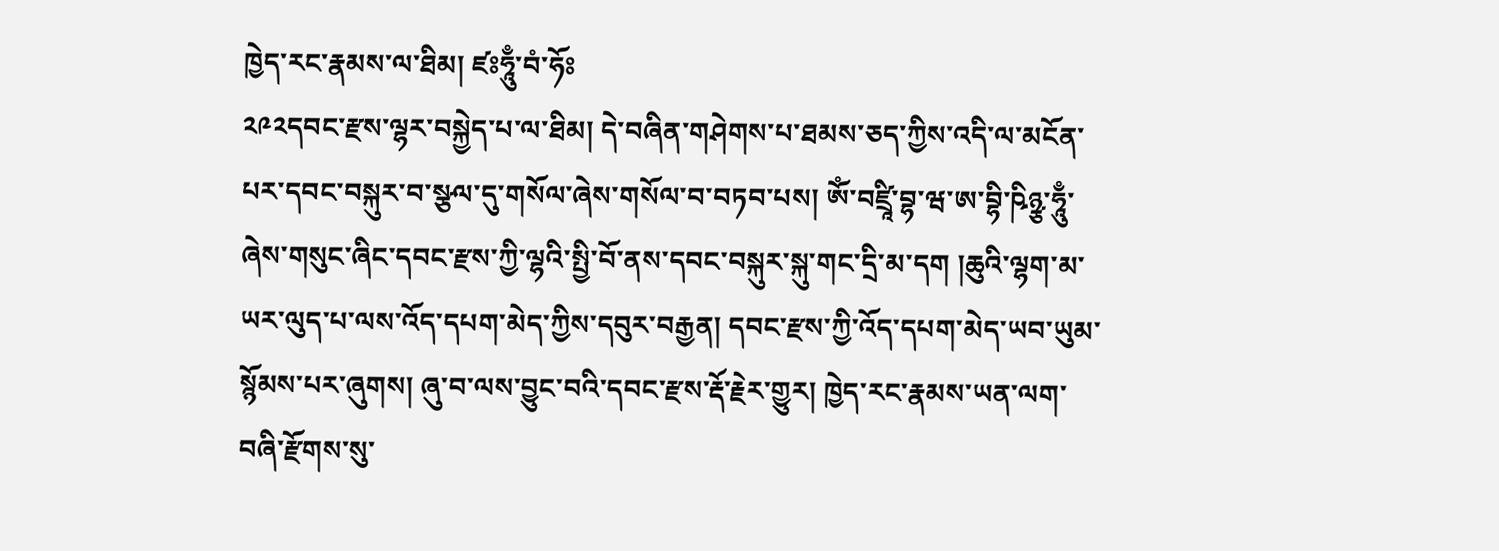ཁྱེད་རང་རྣམས་ལ་ཐིམ། ཛཿཧཱུྃ་བཾ་ཧོཿ
༢༩༢དབང་རྫས་ལྷར་བསྐྱེད་པ་ལ་ཐིམ། དེ་བཞིན་གཤེགས་པ་ཐམས་ཅད་ཀྱིས་འདི་ལ་མངོན་པར་དབང་བསྐུར་བ་སྩལ་དུ་གསོལ་ཞེས་གསོལ་བ་བཏབ་པས། ༀ་བཛྲཱི་བྷ་ཝ་ཨ་བྷི་ཥིཉྩ་ཧཱུྃ་ཞེས་གསུང་ཞིང་དབང་རྫས་ཀྱི་ལྷའི་སྤྱི་བོ་ནས་དབང་བསྐུར་སྐུ་གང་དྲི་མ་དག །ཆུའི་ལྷག་མ་ཡར་ལུད་པ་ལས་འོད་དཔག་མེད་ཀྱིས་དབུར་བརྒྱན། དབང་རྫས་ཀྱི་འོད་དཔག་མེད་ཡབ་ཡུམ་སྙོམས་པར་ཞུགས། ཞུ་བ་ལས་བྱུང་བའི་དབང་རྫས་རྡོ་རྗེར་གྱུར། ཁྱེད་རང་རྣམས་ཡན་ལག་བཞི་རྫོགས་སུ་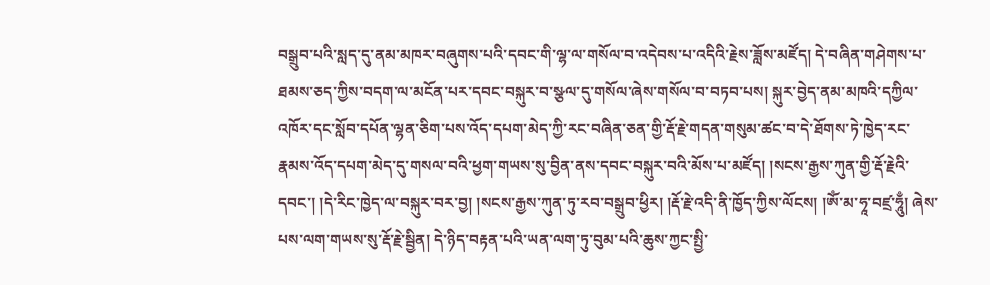བསྒྲུབ་པའི་སླད་དུ་ནམ་མཁར་བཞུགས་པའི་དབང་གི་ལྷ་ལ་གསོལ་བ་འདེབས་པ་འདིའི་རྗེས་ཟློས་མཛོད། དེ་བཞིན་གཤེགས་པ་ཐམས་ཅད་ཀྱིས་བདག་ལ་མངོན་པར་དབང་བསྐུར་བ་སྩལ་དུ་གསོལ་ཞེས་གསོལ་བ་བཏབ་པས། སྐུར་བྱེད་ནམ་མཁའི་དཀྱིལ་འཁོར་དང་སློབ་དཔོན་ལྷན་ཅིག་པས་འོད་དཔག་མེད་ཀྱི་རང་བཞིན་ཅན་གྱི་རྡོ་རྗེ་གདན་གསུམ་ཚང་བ་དེ་ཐོགས་ཏེ་ཁྱེད་རང་རྣམས་འོད་དཔག་མེད་དུ་གསལ་བའི་ཕྱག་གཡས་སུ་བྱིན་ནས་དབང་བསྐུར་བའི་མོས་པ་མཛོད། །སངས་རྒྱས་ཀུན་གྱི་རྡོ་རྗེའི་དབང་། །དེ་རིང་ཁྱེད་ལ་བསྐུར་བར་བྱ། །སངས་རྒྱས་ཀུན་ཏུ་རབ་བསྒྲུབ་ཕྱིར། །རྡོ་རྗེ་འདི་ནི་ཁྱོད་ཀྱིས་ལོངས། །ༀ་མ་ཧཱ་བཛྲ་ཧཱུྃ། ཞེས་པས་ལག་གཡས་སུ་རྡོ་རྗེ་སྦྱིན། དེ་ཉིད་བརྟན་པའི་ཡན་ལག་ཏུ་བུམ་པའི་ཆུས་ཀྱང་སྤྱི་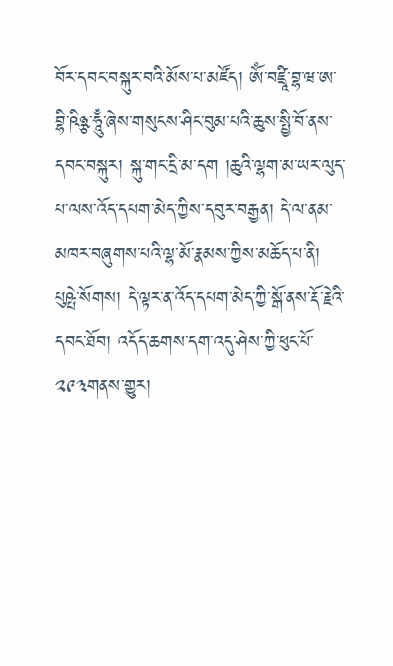བོར་དབང་བསྐུར་བའི་མོས་པ་མཛོད། ༀ་བཛྲཱི་བྷ་ཝ་ཨ་བྷི་ཥིཉྩ་ཧཱུྃ་ཞེས་གསུངས་ཤིང་བུམ་པའི་ཆུས་སྤྱི་བོ་ནས་དབང་བསྐུར། སྐུ་གང་དྲི་མ་དག །ཆུའི་ལྷག་མ་ཡར་ལུད་པ་ལས་འོད་དཔག་མེད་ཀྱིས་དབུར་བརྒྱན། དེ་ལ་ནམ་མཁར་བཞུགས་པའི་ལྷ་མོ་རྣམས་ཀྱིས་མཆོད་པ་ནི། པུཥྤེ་སོགས། དེ་ལྟར་ན་འོད་དཔག་མེད་ཀྱི་སྒོ་ནས་རྡོ་རྗེའི་དབང་ཐོབ། འདོད་ཆགས་དག་འདུ་ཤེས་ཀྱི་ཕུང་པོ་
༢༩༣གནས་གྱུར།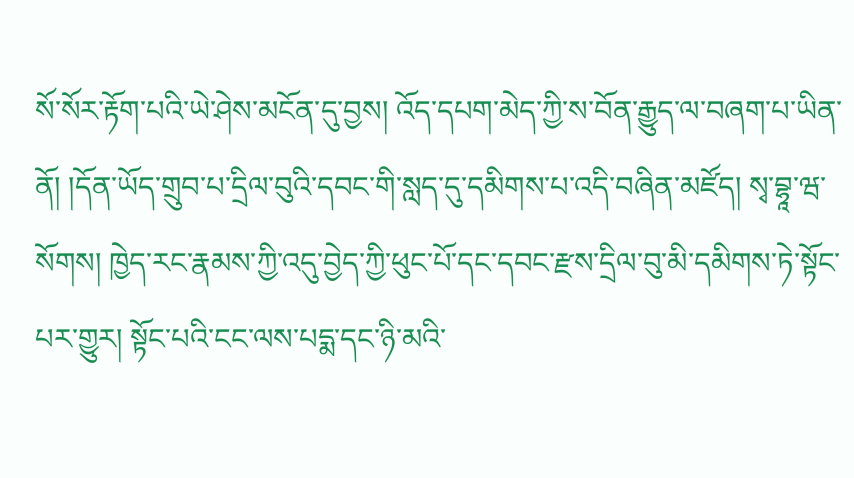སོ་སོར་རྟོག་པའི་ཡེ་ཤེས་མངོན་དུ་བྱས། འོད་དཔག་མེད་ཀྱི་ས་བོན་རྒྱུད་ལ་བཞག་པ་ཡིན་ནོ། །དོན་ཡོད་གྲུབ་པ་དྲིལ་བུའི་དབང་གི་སླད་དུ་དམིགས་པ་འདི་བཞིན་མཛོད། སྭ་བྷཱ་ཝ་སོགས། ཁྱེད་རང་རྣམས་ཀྱི་འདུ་བྱེད་ཀྱི་ཕུང་པོ་དང་དབང་རྫས་དྲིལ་བུ་མི་དམིགས་ཏེ་སྟོང་པར་གྱུར། སྟོང་པའི་ངང་ལས་པདྨ་དང་ཉི་མའི་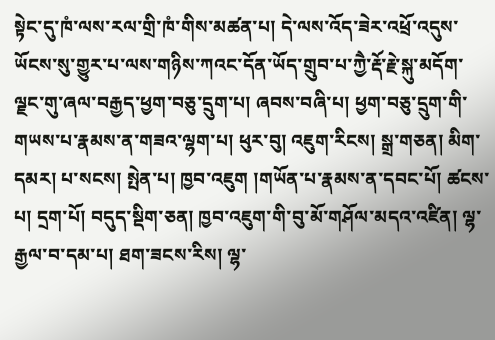སྟེང་དུ་ཁཾ་ལས་རལ་གྲི་ཁཾ་གིས་མཚན་པ། དེ་ལས་འོད་ཟེར་འཕྲོ་འདུས་ཡོངས་སུ་གྱུར་པ་ལས་གཉིས་ཀའང་དོན་ཡོད་གྲུབ་པ་ཀྱཻ་རྡོ་རྗེ་སྐུ་མདོག་ལྗང་གུ་ཞལ་བརྒྱད་ཕྱག་བཅུ་དྲུག་པ། ཞབས་བཞི་པ། ཕྱག་བཅུ་དྲུག་གི་གཡས་པ་རྣམས་ན་གཟའ་ལྷག་པ། ཕུར་བུ། འཇུག་རིངས། སྒྲ་གཅན། མིག་དམར། པ་སངས། སྤེན་པ། ཁྱབ་འཇུག །གཡོན་པ་རྣམས་ན་དབང་པོ། ཚངས་པ། དྲག་པོ། བདུད་སྡིག་ཅན། ཁྱབ་འཇུག་གི་བུ་མོ་གཤོལ་མདའ་འཛིན། ལྷ་རྒྱལ་བ་དམ་པ། ཐག་ཟངས་རིས། ལྷ་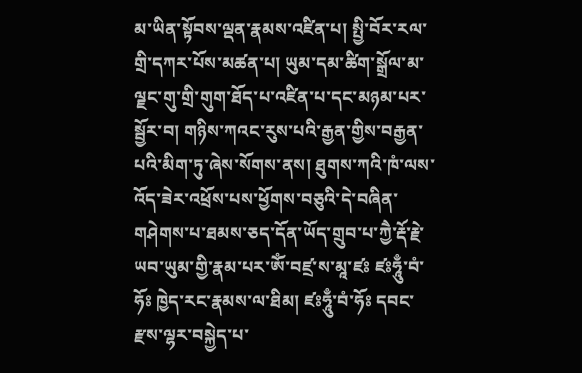མ་ཡིན་སྟོབས་ལྡན་རྣམས་འཛིན་པ། སྤྱི་བོར་རལ་གྲི་དཀར་པོས་མཚན་པ། ཡུམ་དམ་ཚིག་སྒྲོལ་མ་ལྗང་གུ་གྲི་གུག་ཐོད་པ་འཛིན་པ་དང་མཉམ་པར་སྦྱོར་བ། གཉིས་ཀའང་རུས་པའི་རྒྱན་གྱིས་བརྒྱན་པའི་མིག་ཏུ་ཞེས་སོགས་ནས། ཐུགས་ཀའི་ཁཾ་ལས་འོད་ཟེར་འཕྲོས་པས་ཕྱོགས་བཅུའི་དེ་བཞིན་གཤེགས་པ་ཐམས་ཅད་དོན་ཡོད་གྲུབ་པ་ཀྱཻ་རྡོ་རྗེ་ཡབ་ཡུམ་གྱི་རྣམ་པར་ༀ་བཛྲ་ས་མཱ་ཛཿ ཛཿཧཱུྃ་བཾ་ཧོཿ ཁྱེད་རང་རྣམས་ལ་ཐིམ། ཛཿཧཱུྃ་བཾ་ཧོཿ དབང་རྫས་ལྷར་བསྐྱེད་པ་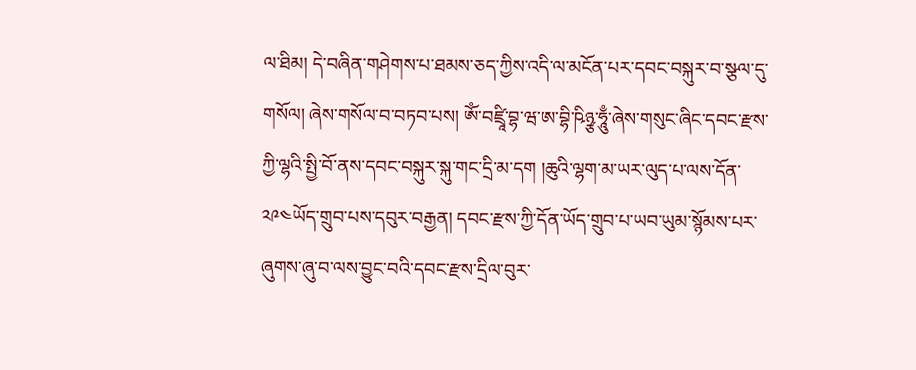ལ་ཐིམ། དེ་བཞིན་གཤེགས་པ་ཐམས་ཅད་ཀྱིས་འདི་ལ་མངོན་པར་དབང་བསྐུར་བ་སྩལ་དུ་གསོལ། ཞེས་གསོལ་བ་བཏབ་པས། ༀ་བཛྲཱི་བྷ་ཝ་ཨ་བྷི་ཥིཉྩ་ཧཱུྃ་ཞེས་གསུང་ཞིང་དབང་རྫས་ཀྱི་ལྷའི་སྤྱི་བོ་ནས་དབང་བསྐུར་སྐུ་གང་དྲི་མ་དག །ཆུའི་ལྷག་མ་ཡར་ལུད་པ་ལས་དོན་
༢༩༤ཡོད་གྲུབ་པས་དབུར་བརྒྱན། དབང་རྫས་ཀྱི་དོན་ཡོད་གྲུབ་པ་ཡབ་ཡུམ་སྙོམས་པར་ཞུགས་ཞུ་བ་ལས་བྱུང་བའི་དབང་རྫས་དྲིལ་བུར་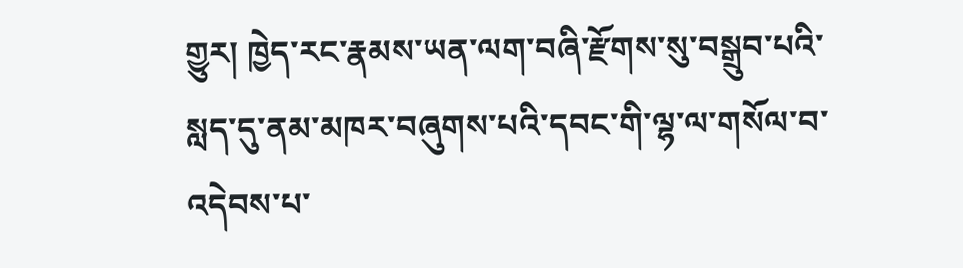གྱུར། ཁྱེད་རང་རྣམས་ཡན་ལག་བཞི་རྫོགས་སུ་བསྒྲུབ་པའི་སླད་དུ་ནམ་མཁར་བཞུགས་པའི་དབང་གི་ལྷ་ལ་གསོལ་བ་འདེབས་པ་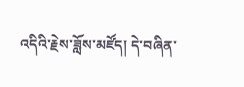འདིའི་རྗེས་ཟློས་མཛོད། དེ་བཞིན་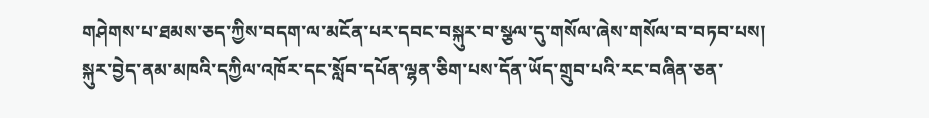གཤེགས་པ་ཐམས་ཅད་ཀྱིས་བདག་ལ་མངོན་པར་དབང་བསྐུར་བ་སྩལ་དུ་གསོལ་ཞེས་གསོལ་བ་བཏབ་པས། སྐུར་བྱེད་ནམ་མཁའི་དཀྱིལ་འཁོར་དང་སློབ་དཔོན་ལྷན་ཅིག་པས་དོན་ཡོད་གྲུབ་པའི་རང་བཞིན་ཅན་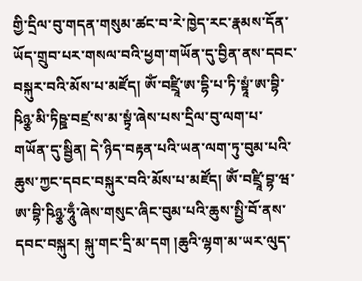གྱི་དྲིལ་བུ་གདན་གསུམ་ཚང་བ་རེ་ཁྱེད་རང་རྣམས་དོན་ཡོད་གྲུབ་པར་གསལ་བའི་ཕྱག་གཡོན་དུ་བྱིན་ནས་དབང་བསྐུར་བའི་མོས་པ་མཛོད། ༀ་བཛྲཱི་ཨ་དྷི་པ་ཏི་སྟཱཾ་ཨ་བྷི་ཥིཉྩ་མི་ཏིཥྛ་བཛྲ་ས་མ་སྟྭཾ་ཞེས་པས་དྲིལ་བུ་ལག་པ་གཡོན་དུ་སྦྱིན། དེ་ཉིད་བརྟན་པའི་ཡན་ལག་ཏུ་བུམ་པའི་ཆུས་ཀྱང་དབང་བསྐུར་བའི་མོས་པ་མཛོད། ༀ་བཛྲཱི་བྷ་ཝ་ཨ་བྷི་ཥིཉྩ་ཧཱུྃ་ཞེས་གསུང་ཞིང་བུམ་པའི་ཆུས་སྤྱི་བོ་ནས་དབང་བསྐུར། སྐུ་གང་དྲི་མ་དག །ཆུའི་ལྷག་མ་ཡར་ལུད་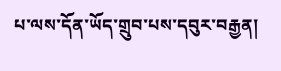པ་ལས་དོན་ཡོད་གྲུབ་པས་དབུར་བརྒྱན།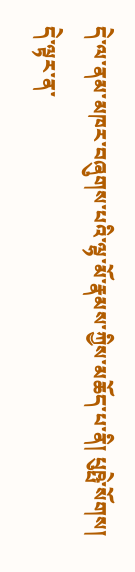དེ་ལ་ནམ་མཁར་བཞུགས་པའི་ལྷ་མོ་རྣམས་ཀྱིས་མཆོད་པ་ནི། པུཥྤེ་སོགས། དེ་ལྟར་ན་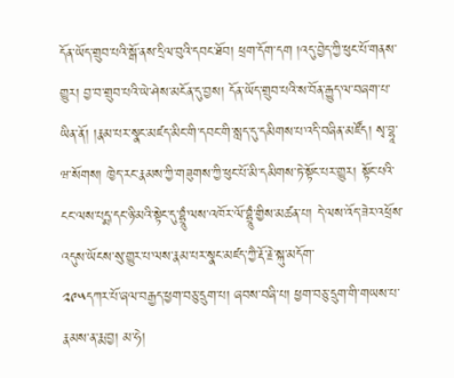དོན་ཡོད་གྲུབ་པའི་སྒོ་ནས་དྲིལ་བུའི་དབང་ཐོབ། ཕྲག་དོག་དག །འདུ་བྱེད་ཀྱི་ཕུང་པོ་གནས་གྱུར། བྱ་བ་གྲུབ་པའི་ཡེ་ཤེས་མངོན་དུ་བྱས། དོན་ཡོད་གྲུབ་པའི་ས་བོན་རྒྱུད་ལ་བཞག་པ་ཡིན་ནོ། །རྣམ་པར་སྣང་མཛད་མིང་གི་དབང་གི་སླད་དུ་དམིགས་པ་འདི་བཞིན་མཛོད། སྭ་བྷཱ་ཝ་སོགས། ཁྱེད་རང་རྣམས་ཀྱི་གཟུགས་ཀྱི་ཕུང་པོ་མི་དམིགས་ཏེ་སྟོང་པར་གྱུར། སྟོང་པའི་ངང་ལས་པདྨ་དང་ཉི་མའི་སྟེང་དུ་བྷྲཱུཾ་ལས་འཁོར་ལོ་བྷྲཱུཾ་གྱིས་མཚན་པ། དེ་ལས་འོད་ཟེར་འཕྲོས་འདུས་ཡོངས་སུ་གྱུར་པ་ལས་རྣམ་པར་སྣང་མཛད་ཀྱཻ་རྡོ་རྗེ་སྐུ་མདོག་
༢༩༥དཀར་པོ་ཞལ་བརྒྱད་ཕྱག་བཅུ་དྲུག་པ། ཞབས་བཞི་པ། ཕྱག་བཅུ་དྲུག་གི་གཡས་པ་རྣམས་ན་རྨ་བྱ། མ་ཧེ།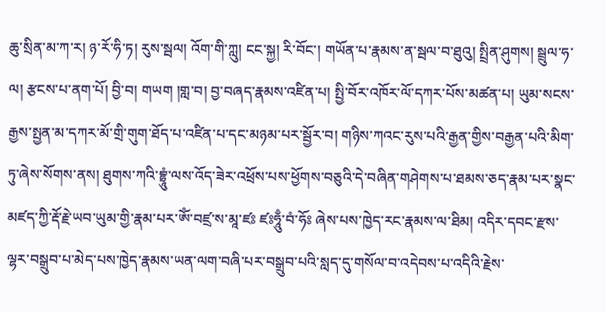ཆུ་སྲིན་མ་ཀ་ར། ཉ་རོ་ཧི་ཏ། རུས་སྦལ། འོག་གི་ཀླུ། ངང་སྐྱ། རི་བོང་། གཡོན་པ་རྣམས་ན་སྦལ་བ་ཐུའུ། སྤྲིན་ཤུགས། སྦྲུལ་ཧ་ལ། རྩངས་པ་ནག་པོ། བྱི་བ། གཡག །གླ་བ། བྱ་བཞད་རྣམས་འཛིན་པ། སྤྱི་བོར་འཁོར་ལོ་དཀར་པོས་མཚན་པ། ཡུམ་སངས་རྒྱས་སྤྱན་མ་དཀར་མོ་གྲི་གུག་ཐོད་པ་འཛིན་པ་དང་མཉམ་པར་སྦྱོར་བ། གཉིས་ཀའང་རུས་པའི་རྒྱན་གྱིས་བརྒྱན་པའི་མིག་ཏུ་ཞེས་སོགས་ནས། ཐུགས་ཀའི་བྷྲཱུཾ་ལས་འོད་ཟེར་འཕྲོས་པས་ཕྱོགས་བཅུའི་དེ་བཞིན་གཤེགས་པ་ཐམས་ཅད་རྣམ་པར་སྣང་མཛད་ཀྱི་རྡོ་རྗེ་ཡབ་ཡུམ་གྱི་རྣམ་པར་ༀ་བཛྲ་ས་མཱ་ཛཿ ཛཿཧཱུྃ་བཾ་ཧོཿ ཞེས་པས་ཁྱེད་རང་རྣམས་ལ་ཐིམ། འདིར་དབང་རྫས་ལྷར་བསྒྲུབ་པ་མེད་པས་ཁྱེད་རྣམས་ཡན་ལག་བཞི་པར་བསྒྲུབ་པའི་སླད་དུ་གསོལ་བ་འདེབས་པ་འདིའི་རྗེས་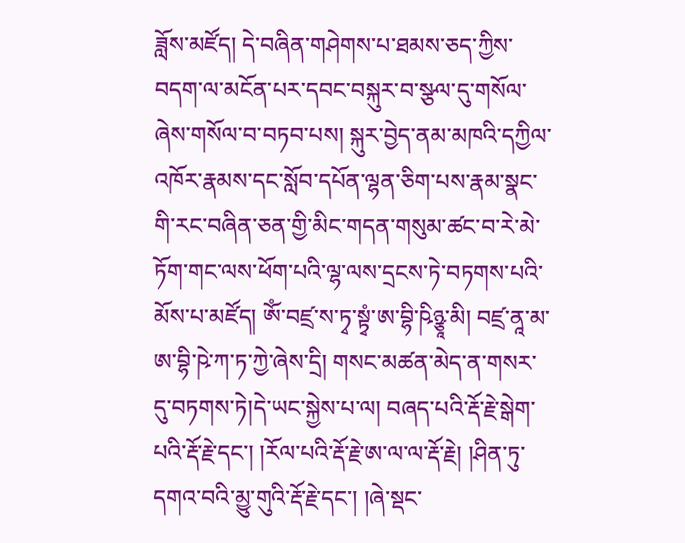ཟློས་མཛོད། དེ་བཞིན་གཤེགས་པ་ཐམས་ཅད་ཀྱིས་བདག་ལ་མངོན་པར་དབང་བསྐུར་བ་སྩལ་དུ་གསོལ་ཞེས་གསོལ་བ་བཏབ་པས། སྐུར་བྱེད་ནམ་མཁའི་དཀྱིལ་འཁོར་རྣམས་དང་སློབ་དཔོན་ལྷན་ཅིག་པས་རྣམ་སྣང་གི་རང་བཞིན་ཅན་གྱི་མིང་གདན་གསུམ་ཚང་བ་རེ་མེ་ཏོག་གང་ལས་ཕོག་པའི་ལྷ་ལས་དྲངས་ཏེ་བཏགས་པའི་མོས་པ་མཛོད། ༀ་བཛྲ་ས་ཏྭ་སྟྭཾ་ཨ་བྷི་ཥིཉྩཱ་མི། བཛྲ་ནཱ་མ་ཨ་བྷི་ཥེ་ཀ་ཏ་ཀྱེ་ཞེས་དྲི། གསང་མཚན་མེད་ན་གསར་དུ་བཏགས་ཏེ།དེ་ཡང་སྐྱེས་པ་ལ། བཞད་པའི་རྡོ་རྗེ་སྒེག་པའི་རྡོ་རྗེ་དང་། །རོལ་པའི་རྡོ་རྗེ་ཨ་ལ་ལ་རྡོ་རྗེ། །ཤིན་ཏུ་དགའ་བའི་མྱུ་གུའི་རྡོ་རྗེ་དང་། །ཞེ་སྡང་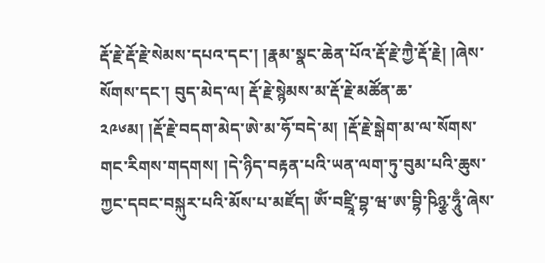རྡོ་རྗེ་རྡོ་རྗེ་སེམས་དཔའ་དང་། །རྣམ་སྣང་ཆེན་པོའ་རྡོ་རྗེ་ཀྱཻ་རྡོ་རྗེ། །ཞེས་སོགས་དང་། བུད་མེད་ལ། རྡོ་རྗེ་སྙེམས་མ་རྡོ་རྗེ་མཚོན་ཆ་
༢༩༦མ། །རྡོ་རྗེ་བདག་མེད་ཨེ་མ་ཧོ་བདེ་མ། །རྡོ་རྗེ་སྒེག་མ་ལ་སོགས་གང་རིགས་གདགས། །དེ་ཉིད་བརྟན་པའི་ཡན་ལག་ཏུ་བུམ་པའི་ཆུས་ཀྱང་དབང་བསྐུར་པའི་མོས་པ་མཛོད། ༀ་བཛྲཱི་བྷ་ཝ་ཨ་བྷི་ཥིཉྩ་ཧཱུྃ་ཞེས་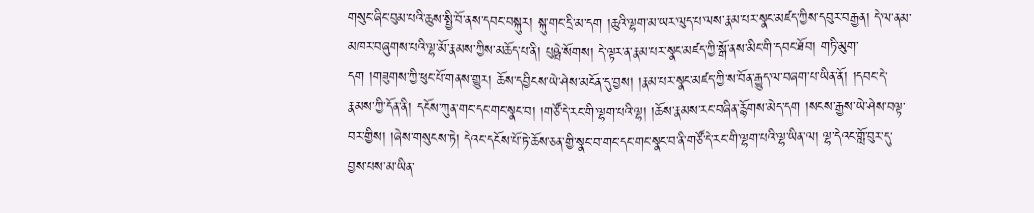གསུང་ཞིང་བུམ་པའི་ཆུས་སྤྱི་བོ་ནས་དབང་བསྐུར། སྐུ་གང་དྲི་མ་དག །ཆུའི་ལྷག་མ་ཡར་ལུད་པ་ལས་རྣམ་པར་སྣང་མཛད་ཀྱིས་དབུར་བརྒྱན། དེ་ལ་ནམ་མཁར་བཞུགས་པའི་ལྷ་མོ་རྣམས་ཀྱིས་མཆོད་པ་ནི། པུཥྤེ་སོགས། དེ་ལྟར་ན་རྣམ་པར་སྣང་མཛད་ཀྱི་སྒོ་ནས་མིང་གི་དབང་ཐོབ། གཏི་མུག་དག །གཟུགས་ཀྱི་ཕུང་པོ་གནས་གྱུར། ཆོས་དབྱིངས་ཡེ་ཤེས་མངོན་དུ་བྱས། །རྣམ་པར་སྣང་མཛད་ཀྱི་ས་བོན་རྒྱུད་ལ་བཞག་པ་ཡིན་ནོ། །དབང་དེ་རྣམས་ཀྱི་དོན་ནི། དངོས་ཀུན་གང་དང་གང་སྣང་བ། །གཙོ་དེ་རང་གི་ལྷག་པའི་ལྷ། །ཆོས་རྣམས་རང་བཞིན་རྙོགས་མེད་དག །སངས་རྒྱས་ཡེ་ཤེས་བལྟ་བར་གྱིས། །ཞེས་གསུངས་ཏེ། དེའང་དངོས་པོ་ཏེ་ཆོས་ཅན་གྱི་སྣང་བ་གང་དང་གང་སྣང་བ་ནི་གཙོ་དེ་རང་གི་ལྷག་པའི་ལྷ་ཡིན་ལ། ལྷ་དེའང་གློ་བུར་དུ་བྱས་པས་མ་ཡིན་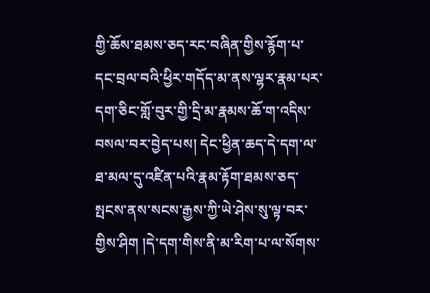གྱི་ཆོས་ཐམས་ཅད་རང་བཞིན་གྱིས་རྙོག་པ་དང་བྲལ་བའི་ཕྱིར་གདོད་མ་ནས་ལྷར་རྣམ་པར་དག་ཅིང་གློ་བུར་གྱི་དྲི་མ་རྣམས་ཆོ་ག་འདིས་བསལ་བར་བྱེད་པས། དེང་ཕྱིན་ཆད་དེ་དག་ལ་ཐ་མལ་དུ་འཛིན་པའི་རྣམ་རྟོག་ཐམས་ཅད་སྤངས་ནས་སངས་རྒྱས་ཀྱི་ཡེ་ཤེས་སུ་ལྟ་བར་གྱིས་ཤིག །དེ་དག་གིས་ནི་མ་རིག་པ་ལ་སོགས་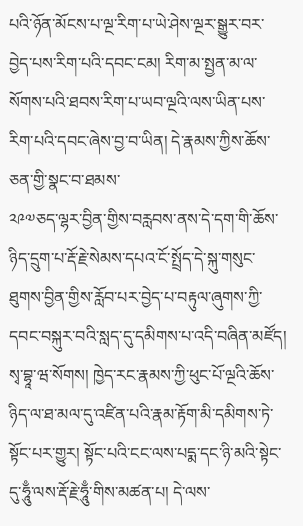པའི་ཉོན་མོངས་པ་ལྔ་རིག་པ་ཡེ་ཤེས་ལྔར་སྒྱུར་བར་བྱེད་པས་རིག་པའི་དབང་ངམ། རིག་མ་སྤྱན་མ་ལ་སོགས་པའི་ཐབས་རིག་པ་ཡབ་ལྔའི་ལས་ཡིན་པས་རིག་པའི་དབང་ཞེས་བྱ་བ་ཡིན། དེ་རྣམས་ཀྱིས་ཆོས་ཅན་གྱི་སྣང་བ་ཐམས་
༢༩༧ཅད་ལྷར་བྱིན་གྱིས་བརླབས་ནས་དེ་དག་གི་ཆོས་ཉིད་དྲུག་པ་རྡོ་རྗེ་སེམས་དཔའ་ངོ་སྤྲོད་དེ་སྐུ་གསུང་ཐུགས་བྱིན་གྱིས་རློབ་པར་བྱེད་པ་བརྟུལ་ཞུགས་ཀྱི་དབང་བསྐུར་བའི་སླད་དུ་དམིགས་པ་འདི་བཞིན་མཛོད། སྭ་བྷཱ་ཝ་སོགས། ཁྱེད་རང་རྣམས་ཀྱི་ཕུང་པོ་ལྔའི་ཆོས་ཉིད་ལ་ཐ་མལ་དུ་འཛིན་པའི་རྣམ་རྟོག་མི་དམིགས་ཏེ་སྟོང་པར་གྱུར། སྟོང་པའི་ངང་ལས་པདྨ་དང་ཉི་མའི་སྟེང་དུ་ཧཱུྃ་ལས་རྡོ་རྗེ་ཧཱུྃ་གིས་མཚན་པ། དེ་ལས་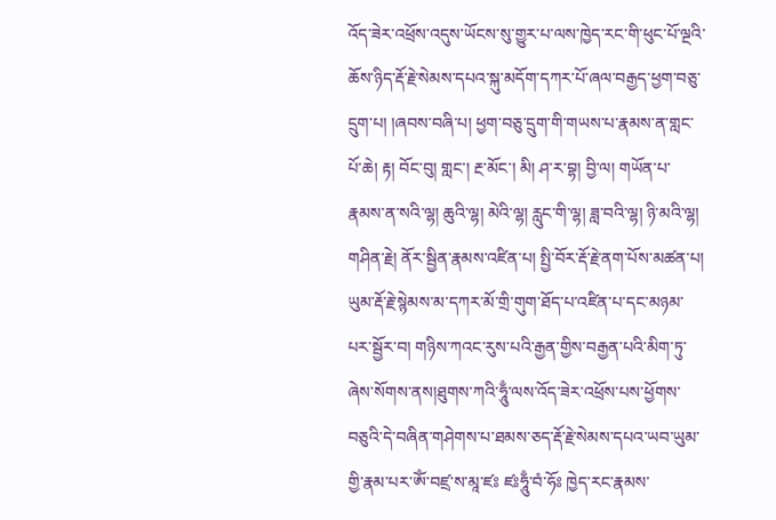འོད་ཟེར་འཕྲོས་འདུས་ཡོངས་སུ་གྱུར་པ་ལས་ཁྱེད་རང་གི་ཕུང་པོ་ལྔའི་ཆོས་ཉིད་རྡོ་རྗེ་སེམས་དཔའ་སྐུ་མདོག་དཀར་པོ་ཞལ་བརྒྱད་ཕྱག་བཅུ་དྲུག་པ། །ཞབས་བཞི་པ། ཕྱག་བཅུ་དྲུག་གི་གཡས་པ་རྣམས་ན་གླང་པོ་ཆེ། རྟ། བོང་བུ། གླང་། རྔ་མོང་། མི། ཤ་ར་བྷ། བྱི་ལ། གཡོན་པ་རྣམས་ན་སའི་ལྷ། ཆུའི་ལྷ། མེའི་ལྷ། རླུང་གི་ལྷ། ཟླ་བའི་ལྷ། ཉི་མའི་ལྷ། གཤིན་རྗེ། ནོར་སྦྱིན་རྣམས་འཛིན་པ། སྤྱི་བོར་རྡོ་རྗེ་ནག་པོས་མཚན་པ། ཡུམ་རྡོ་རྗེ་སྙེམས་མ་དཀར་མོ་གྲི་གུག་ཐོད་པ་འཛིན་པ་དང་མཉམ་པར་སྦྱོར་བ། གཉིས་ཀའང་རུས་པའི་རྒྱན་གྱིས་བརྒྱན་པའི་མིག་ཏུ་ཞེས་སོགས་ནས།ཐུགས་ཀའི་ཧཱུྃ་ལས་འོད་ཟེར་འཕྲོས་པས་ཕྱོགས་བཅུའི་དེ་བཞིན་གཤེགས་པ་ཐམས་ཅད་རྡོ་རྗེ་སེམས་དཔའ་ཡབ་ཡུམ་གྱི་རྣམ་པར་ༀ་བཛྲ་ས་མཱ་ཛཿ ཛཿཧཱུྃ་བཾ་ཧོཿ ཁྱེད་རང་རྣམས་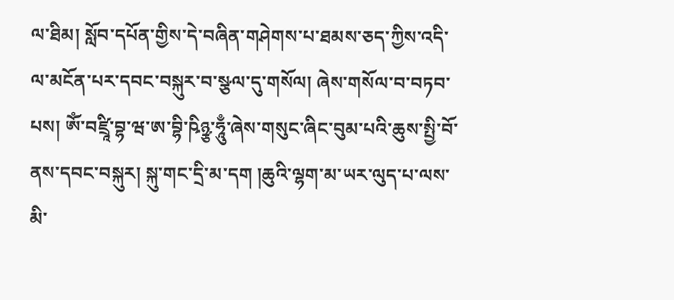ལ་ཐིམ། སློབ་དཔོན་གྱིས་དེ་བཞིན་གཤེགས་པ་ཐམས་ཅད་ཀྱིས་འདི་ལ་མངོན་པར་དབང་བསྐུར་བ་སྩལ་དུ་གསོལ། ཞེས་གསོལ་བ་བཏབ་པས། ༀ་བཛྲཱི་བྷ་ཝ་ཨ་བྷི་ཥིཉྩ་ཧཱུྃ་ཞེས་གསུང་ཞིང་བུམ་པའི་ཆུས་སྤྱི་བོ་ནས་དབང་བསྐུར། སྐུ་གང་དྲི་མ་དག །ཆུའི་ལྷག་མ་ཡར་ལུད་པ་ལས་མི་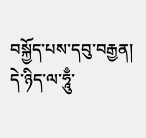བསྐྱོད་པས་དབུ་བརྒྱན། དེ་ཉིད་ལ་ཧཱུྃ་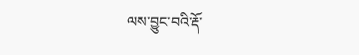ལས་བྱུང་བའི་རྡོ་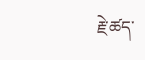རྗེ་ཚད་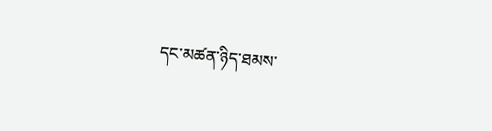དང་མཚན་ཉིད་ཐམས་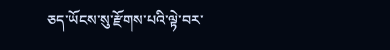ཅད་ཡོངས་སུ་རྫོགས་པའི་ལྟེ་བར་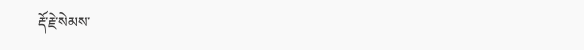རྡོ་རྗེ་སེམས་